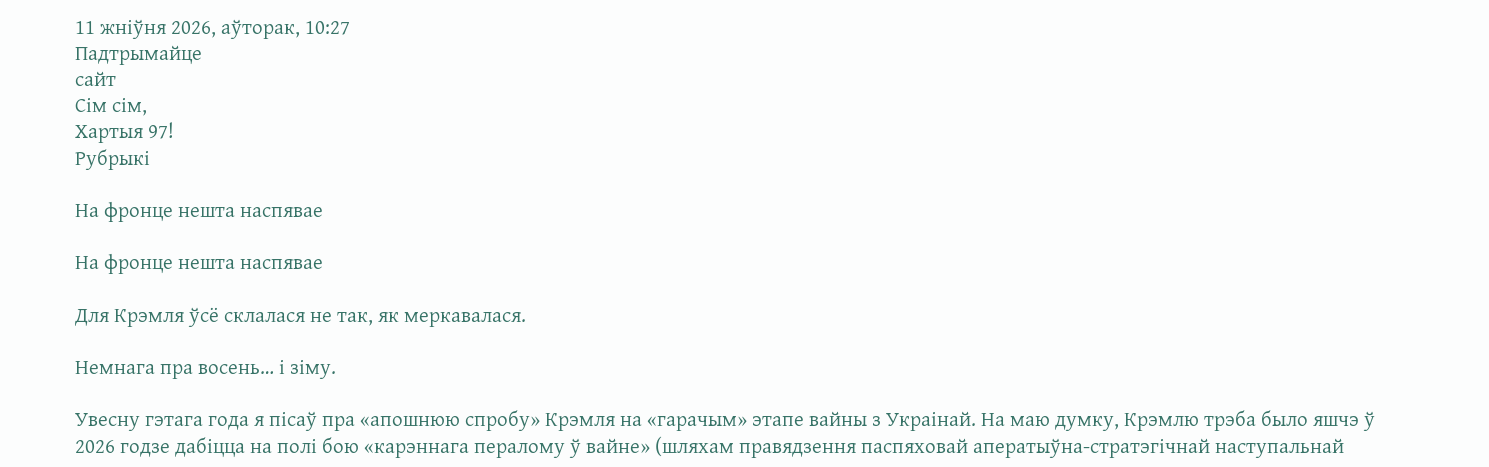11 жнiўня 2026, aўторак, 10:27
Падтрымайце
сайт
Сім сім,
Хартыя 97!
Рубрыкі

На фронце нешта наспявае

На фронце нешта наспявае

Для Крэмля ўсё склалася не так, як меркавалася.

Немнага пра восень… і зіму.

Увесну гэтага года я пісаў пра «апошнюю спробу» Крэмля на «гарачым» этапе вайны з Украінай. На маю думку, Крэмлю трэба было яшчэ ў 2026 годзе дабіцца на полі бою «карэннага пералому ў вайне» (шляхам правядзення паспяховай аператыўна-стратэгічнай наступальнай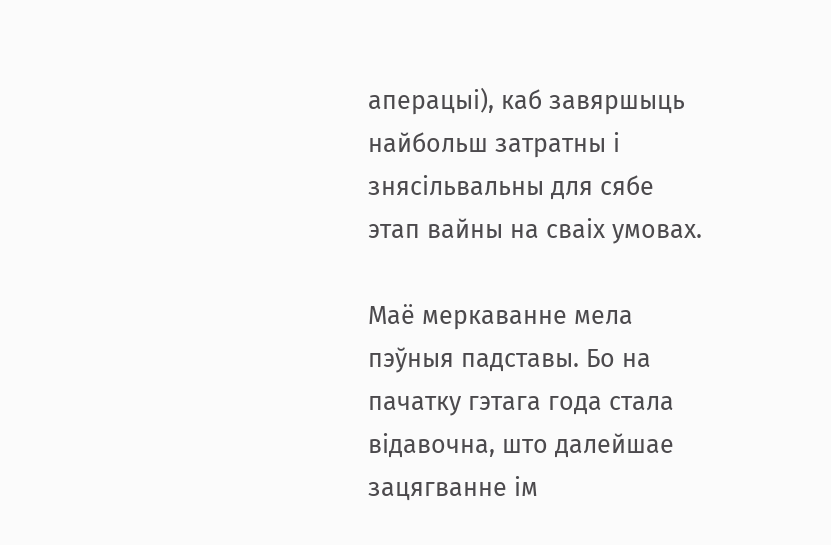аперацыі), каб завяршыць найбольш затратны і знясільвальны для сябе этап вайны на сваіх умовах.

Маё меркаванне мела пэўныя падставы. Бо на пачатку гэтага года стала відавочна, што далейшае зацягванне ім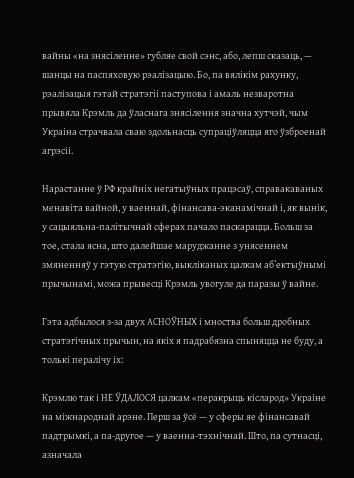вайны «на знясіленне» губляе свой сэнс, або, лепш сказаць, — шанцы на паспяховую рэалізацыю. Бо, па вялікім рахунку, рэалізацыя гэтай стратэгіі паступова і амаль незваротна прывяла Крэмль да ўласнага знясілення значна хутчэй, чым Украіна страчвала сваю здольнасць супраціўляцца яго ўзброенай агрэсіі.

Нарастанне ў РФ крайніх негатыўных працэсаў, справакаваных менавіта вайной, у ваеннай, фінансава-эканамічнай і, як вынік, у сацыяльна-палітычнай сферах пачало паскарацца. Больш за тое, стала ясна, што далейшае маруджанне з унясеннем змяненняў у гэтую стратэгію, выкліканых цалкам аб’ектыўнымі прычынамі, можа прывесці Крэмль увогуле да паразы ў вайне.

Гэта адбылося з-за двух АСНОЎНЫХ і мноства больш дробных стратэгічных прычын, на якіх я падрабязна спыняцца не буду, а толькі пералічу іх:

Крэмлю так і НЕ ЎДАЛОСЯ цалкам «перакрыць кісларод» Украіне на міжнароднай арэне. Перш за ўсё — у сферы яе фінансавай падтрымкі, а па-другое — у ваенна-тэхнічнай. Што, па сутнасці, азначала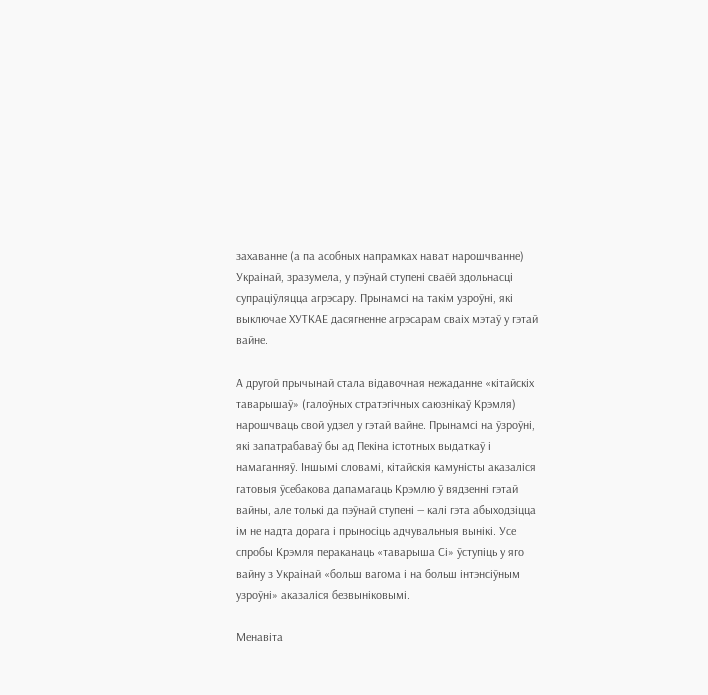захаванне (а па асобных напрамках нават нарошчванне) Украінай, зразумела, у пэўнай ступені сваёй здольнасці супраціўляцца агрэсару. Прынамсі на такім узроўні, які выключае ХУТКАЕ дасягненне агрэсарам сваіх мэтаў у гэтай вайне.

А другой прычынай стала відавочная нежаданне «кітайскіх таварышаў» (галоўных стратэгічных саюзнікаў Крэмля) нарошчваць свой удзел у гэтай вайне. Прынамсі на ўзроўні, які запатрабаваў бы ад Пекіна істотных выдаткаў і намаганняў. Іншымі словамі, кітайскія камуністы аказаліся гатовыя ўсебакова дапамагаць Крэмлю ў вядзенні гэтай вайны, але толькі да пэўнай ступені — калі гэта абыходзіцца ім не надта дорага і прыносіць адчувальныя вынікі. Усе спробы Крэмля пераканаць «таварыша Сі» ўступіць у яго вайну з Украінай «больш вагома і на больш інтэнсіўным узроўні» аказаліся безвыніковымі.

Менавіта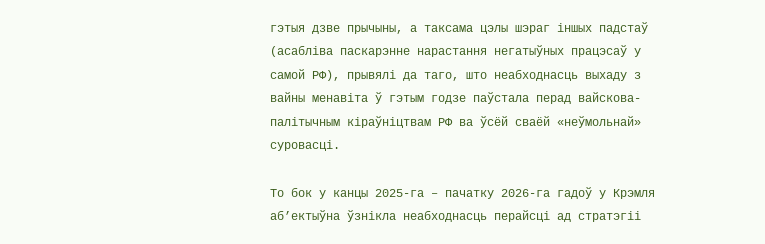гэтыя дзве прычыны, а таксама цэлы шэраг іншых падстаў (асабліва паскарэнне нарастання негатыўных працэсаў у самой РФ), прывялі да таго, што неабходнасць выхаду з вайны менавіта ў гэтым годзе паўстала перад вайскова-палітычным кіраўніцтвам РФ ва ўсёй сваёй «неўмольнай» суровасці.

То бок у канцы 2025-га – пачатку 2026-га гадоў у Крэмля аб’ектыўна ўзнікла неабходнасць перайсці ад стратэгіі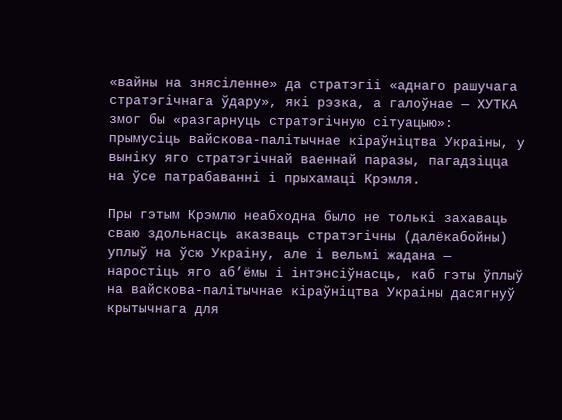«вайны на знясіленне» да стратэгіі «аднаго рашучага стратэгічнага ўдару», які рэзка, а галоўнае — ХУТКА змог бы «разгарнуць стратэгічную сітуацыю»: прымусіць вайскова-палітычнае кіраўніцтва Украіны, у выніку яго стратэгічнай ваеннай паразы, пагадзіцца на ўсе патрабаванні і прыхамаці Крэмля.

Пры гэтым Крэмлю неабходна было не толькі захаваць сваю здольнасць аказваць стратэгічны (далёкабойны) уплыў на ўсю Украіну, але і вельмі жадана — наростіць яго аб’ёмы і інтэнсіўнасць, каб гэты ўплыў на вайскова-палітычнае кіраўніцтва Украіны дасягнуў крытычнага для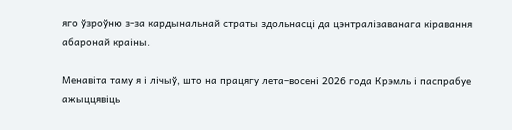яго ўзроўню з-за кардынальнай страты здольнасці да цэнтралізаванага кіравання абаронай краіны.

Менавіта таму я і лічыў, што на працягу лета–восені 2026 года Крэмль і паспрабуе ажыццявіць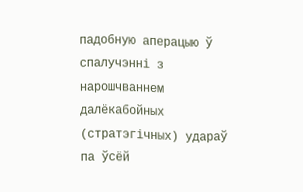падобную аперацыю ў спалучэнні з нарошчваннем далёкабойных (стратэгічных) удараў па ўсёй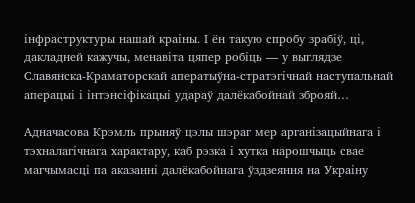інфраструктуры нашай краіны. І ён такую спробу зрабіў, ці, дакладней кажучы, менавіта цяпер робіць — у выглядзе Славянска-Краматорскай аператыўна-стратэгічнай наступальнай аперацыі і інтэнсіфікацыі удараў далёкабойнай зброяй…

Адначасова Крэмль прыняў цэлы шэраг мер арганізацыйнага і тэхналагічнага характару, каб рэзка і хутка нарошчыць свае магчымасці па аказанні далёкабойнага ўздзеяння на Украіну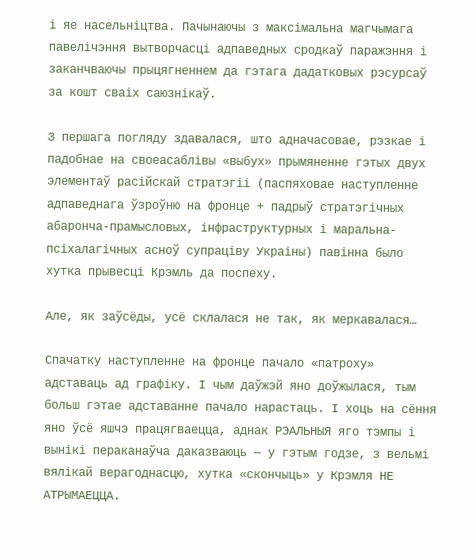і яе насельніцтва. Пачынаючы з максімальна магчымага павелічэння вытворчасці адпаведных сродкаў паражэння і заканчваючы прыцягненнем да гэтага дадатковых рэсурсаў за кошт сваіх саюзнікаў.

З першага погляду здавалася, што адначасовае, рэзкае і падобнае на своеасаблівы «выбух» прымяненне гэтых двух элементаў расійскай стратэгіі (паспяховае наступленне адпаведнага ўзроўню на фронце + падрыў стратэгічных абаронча-прамысловых, інфраструктурных і маральна-псіхалагічных асноў супраціву Украіны) павінна было хутка прывесці Крэмль да поспеху.

Але, як заўсёды, усё склалася не так, як меркавалася…

Спачатку наступленне на фронце пачало «патроху» адставаць ад графіку. І чым даўжэй яно доўжылася, тым больш гэтае адставанне пачало нарастаць. І хоць на сёння яно ўсё яшчэ працягваецца, аднак РЭАЛЬНЫЯ яго тэмпы і вынікі пераканаўча даказваюць — у гэтым годзе, з вельмі вялікай верагоднасцю, хутка «скончыць» у Крэмля НЕ АТРЫМАЕЦЦА.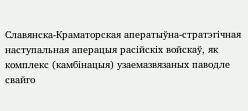Славянска-Краматорская аператыўна-стратэгічная наступальная аперацыя расійскіх войскаў, як комплекс (камбінацыя) узаемазвязаных паводле свайго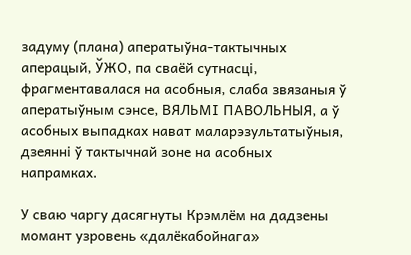задуму (плана) аператыўна-тактычных аперацый, ЎЖО, па сваёй сутнасці, фрагментавалася на асобныя, слаба звязаныя ў аператыўным сэнсе, ВЯЛЬМІ ПАВОЛЬНЫЯ, а ў асобных выпадках нават маларэзультатыўныя, дзеянні ў тактычнай зоне на асобных напрамках.

У сваю чаргу дасягнуты Крэмлём на дадзены момант узровень «далёкабойнага»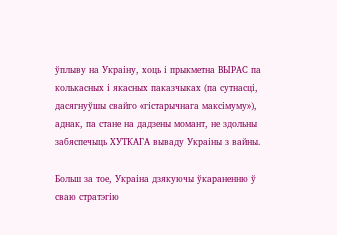ўплыву на Украіну, хоць і прыкметна ВЫРАС па колькасных і якасных паказчыках (па сутнасці, дасягнуўшы свайго «гістарычнага максімуму»), аднак, па стане на дадзены момант, не здольны забяспечыць ХУТКАГА вываду Украіны з вайны.

Больш за тое, Украіна дзякуючы ўкараненню ў сваю стратэгію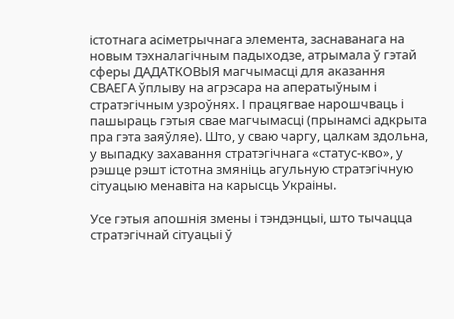істотнага асіметрычнага элемента, заснаванага на новым тэхналагічным падыходзе, атрымала ў гэтай сферы ДАДАТКОВЫЯ магчымасці для аказання СВАЕГА ўплыву на агрэсара на аператыўным і стратэгічным узроўнях. І працягвае нарошчваць і пашыраць гэтыя свае магчымасці (прынамсі адкрыта пра гэта заяўляе). Што, у сваю чаргу, цалкам здольна, у выпадку захавання стратэгічнага «статус-кво», у рэшце рэшт істотна змяніць агульную стратэгічную сітуацыю менавіта на карысць Украіны.

Усе гэтыя апошнія змены і тэндэнцыі, што тычацца стратэгічнай сітуацыі ў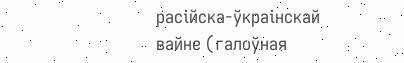расійска-ўкраінскай вайне (галоўная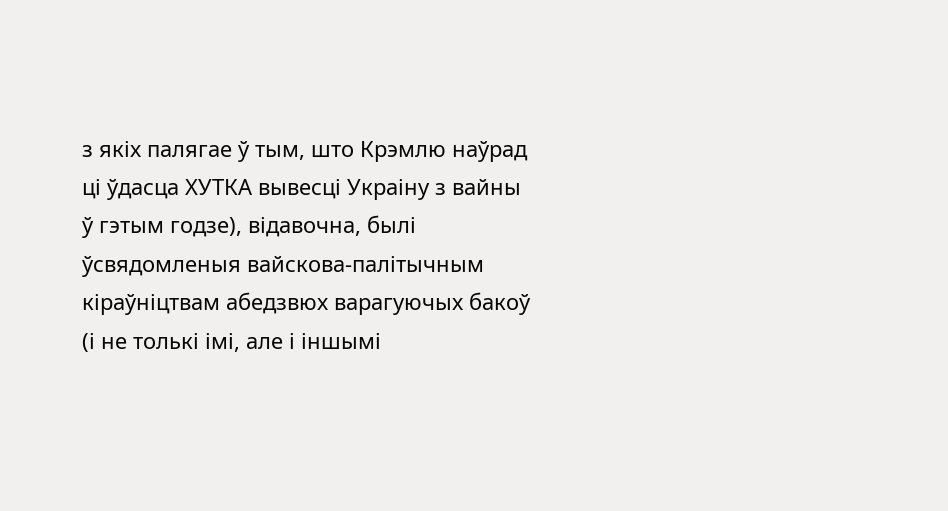з якіх палягае ў тым, што Крэмлю наўрад ці ўдасца ХУТКА вывесці Украіну з вайны ў гэтым годзе), відавочна, былі ўсвядомленыя вайскова-палітычным кіраўніцтвам абедзвюх варагуючых бакоў (і не толькі імі, але і іншымі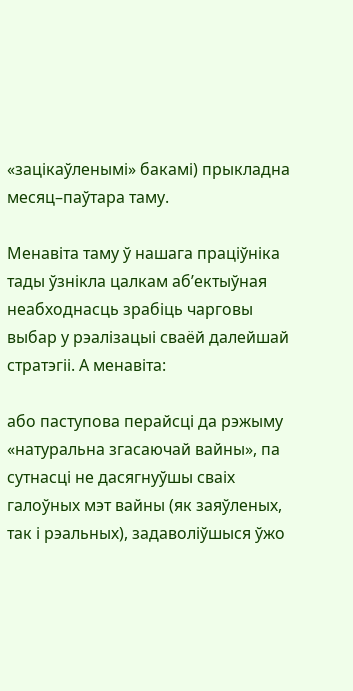«зацікаўленымі» бакамі) прыкладна месяц–паўтара таму.

Менавіта таму ў нашага праціўніка тады ўзнікла цалкам аб’ектыўная неабходнасць зрабіць чарговы выбар у рэалізацыі сваёй далейшай стратэгіі. А менавіта:

або паступова перайсці да рэжыму «натуральна згасаючай вайны», па сутнасці не дасягнуўшы сваіх галоўных мэт вайны (як заяўленых, так і рэальных), задаволіўшыся ўжо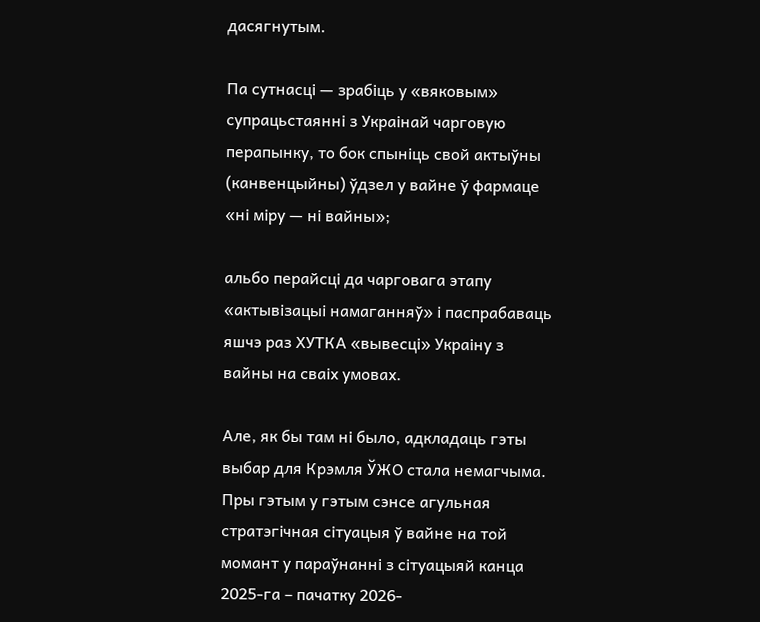дасягнутым.

Па сутнасці — зрабіць у «вяковым» супрацьстаянні з Украінай чарговую перапынку, то бок спыніць свой актыўны (канвенцыйны) ўдзел у вайне ў фармаце «ні міру — ні вайны»;

альбо перайсці да чарговага этапу «актывізацыі намаганняў» і паспрабаваць яшчэ раз ХУТКА «вывесці» Украіну з вайны на сваіх умовах.

Але, як бы там ні было, адкладаць гэты выбар для Крэмля ЎЖО стала немагчыма. Пры гэтым у гэтым сэнсе агульная стратэгічная сітуацыя ў вайне на той момант у параўнанні з сітуацыяй канца 2025-га – пачатку 2026-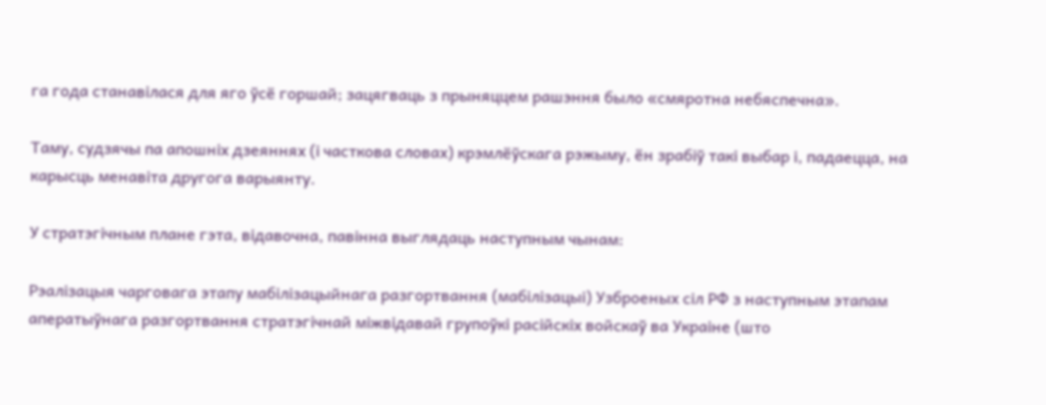га года станавілася для яго ўсё горшай; зацягваць з прыняццем рашэння было «смяротна небяспечна».

Таму, судзячы па апошніх дзеяннях (і часткова словах) крэмлёўскага рэжыму, ён зрабіў такі выбар і, падаецца, на карысць менавіта другога варыянту.

У стратэгічным плане гэта, відавочна, павінна выглядаць наступным чынам:

Рэалізацыя чарговага этапу мабілізацыйнага разгортвання (мабілізацыі) Узброеных сіл РФ з наступным этапам аператыўнага разгортвання стратэгічнай міжвідавай групоўкі расійскіх войскаў ва Украіне (што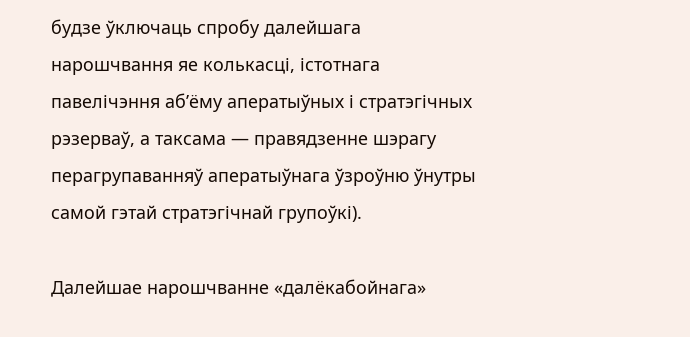будзе ўключаць спробу далейшага нарошчвання яе колькасці, істотнага павелічэння аб’ёму аператыўных і стратэгічных рэзерваў, а таксама — правядзенне шэрагу перагрупаванняў аператыўнага ўзроўню ўнутры самой гэтай стратэгічнай групоўкі).

Далейшае нарошчванне «далёкабойнага»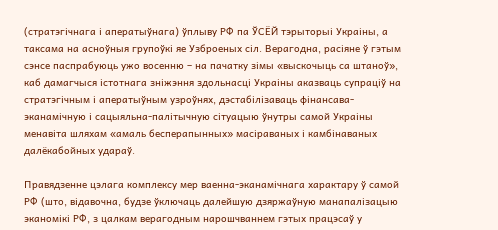(стратэгічнага і аператыўнага) ўплыву РФ па ЎСЁЙ тэрыторыі Украіны, а таксама на асноўныя групоўкі яе Узброеных сіл. Верагодна, расіяне ў гэтым сэнсе паспрабуюць ужо восенню – на пачатку зімы «выскочыць са штаноў», каб дамагчыся істотнага зніжэння здольнасці Украіны аказваць супраціў на стратэгічным і аператыўным узроўнях, дэстабілізаваць фінансава-эканамічную і сацыяльна-палітычную сітуацыю ўнутры самой Украіны менавіта шляхам «амаль бесперапынных» масіраваных і камбінаваных далёкабойных удараў.

Правядзенне цэлага комплексу мер ваенна-эканамічнага характару ў самой РФ (што, відавочна, будзе ўключаць далейшую дзяржаўную манапалізацыю эканомікі РФ, з цалкам верагодным нарошчваннем гэтых працэсаў у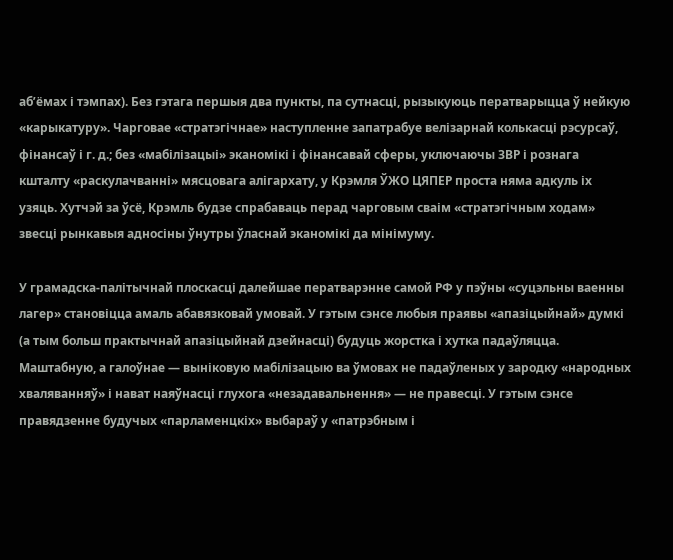аб’ёмах і тэмпах). Без гэтага першыя два пункты, па сутнасці, рызыкуюць ператварыцца ў нейкую «карыкатуру». Чарговае «стратэгічнае» наступленне запатрабуе велізарнай колькасці рэсурсаў, фінансаў і г. д.; без «мабілізацыі» эканомікі і фінансавай сферы, уключаючы ЗВР і рознага кшталту «раскулачванні» мясцовага алігархату, у Крэмля ЎЖО ЦЯПЕР проста няма адкуль іх узяць. Хутчэй за ўсё, Крэмль будзе спрабаваць перад чарговым сваім «стратэгічным ходам» звесці рынкавыя адносіны ўнутры ўласнай эканомікі да мінімуму.

У грамадска-палітычнай плоскасці далейшае ператварэнне самой РФ у пэўны «суцэльны ваенны лагер» становіцца амаль абавязковай умовай. У гэтым сэнсе любыя праявы «апазіцыйнай» думкі (а тым больш практычнай апазіцыйнай дзейнасці) будуць жорстка і хутка падаўляцца. Маштабную, а галоўнае — выніковую мабілізацыю ва ўмовах не падаўленых у зародку «народных хваляванняў» і нават наяўнасці глухога «незадавальнення» — не правесці. У гэтым сэнсе правядзенне будучых «парламенцкіх» выбараў у «патрэбным і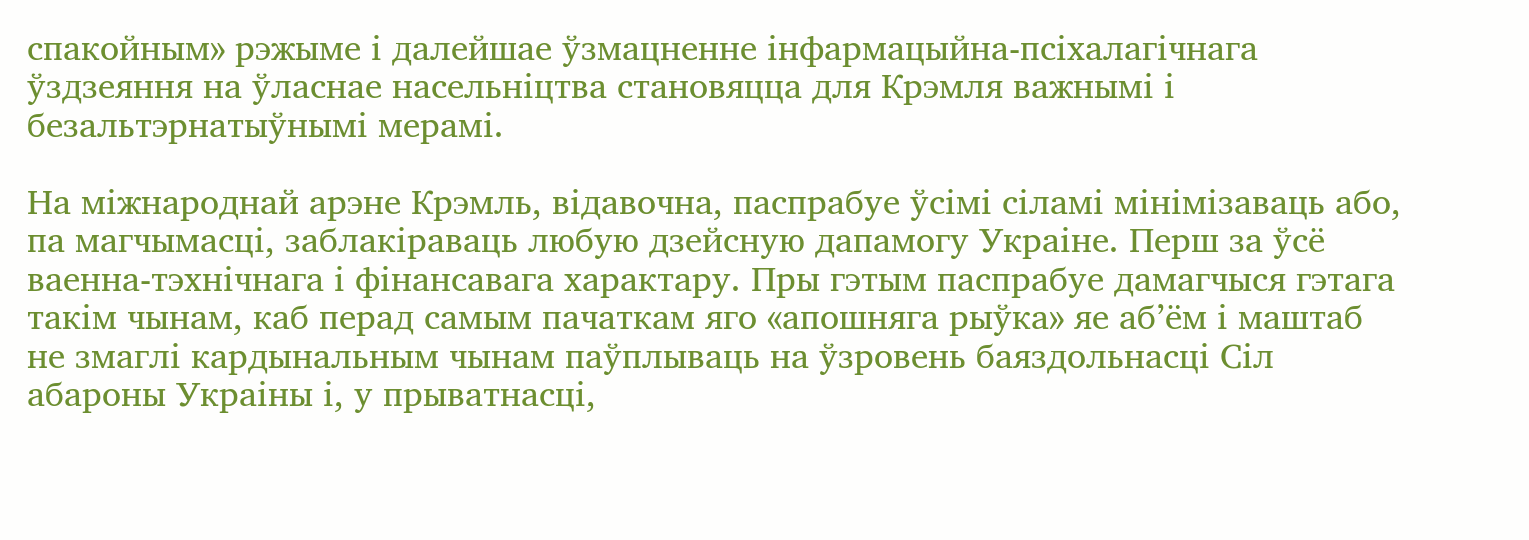спакойным» рэжыме і далейшае ўзмацненне інфармацыйна-псіхалагічнага ўздзеяння на ўласнае насельніцтва становяцца для Крэмля важнымі і безальтэрнатыўнымі мерамі.

На міжнароднай арэне Крэмль, відавочна, паспрабуе ўсімі сіламі мінімізаваць або, па магчымасці, заблакіраваць любую дзейсную дапамогу Украіне. Перш за ўсё ваенна-тэхнічнага і фінансавага характару. Пры гэтым паспрабуе дамагчыся гэтага такім чынам, каб перад самым пачаткам яго «апошняга рыўка» яе аб’ём і маштаб не змаглі кардынальным чынам паўплываць на ўзровень баяздольнасці Сіл абароны Украіны і, у прыватнасці,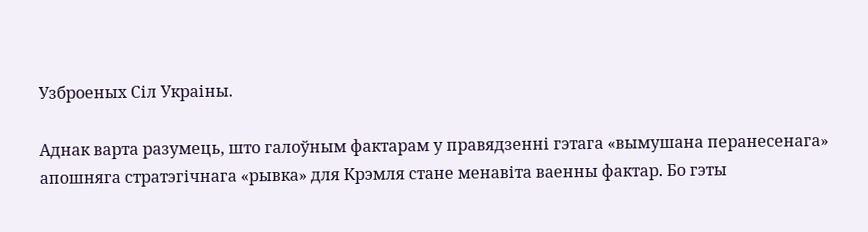Узброеных Сіл Украіны.

Аднак варта разумець, што галоўным фактарам у правядзенні гэтага «вымушана перанесенага» апошняга стратэгічнага «рывка» для Крэмля стане менавіта ваенны фактар. Бо гэты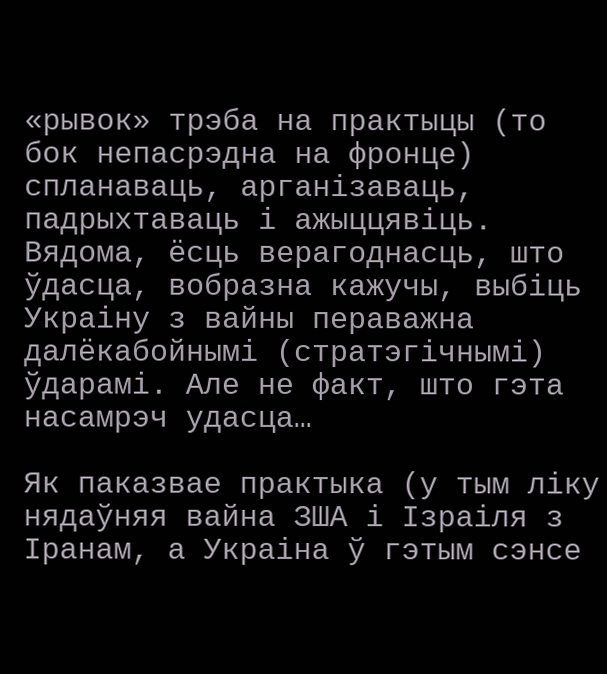«рывок» трэба на практыцы (то бок непасрэдна на фронце) спланаваць, арганізаваць, падрыхтаваць і ажыццявіць. Вядома, ёсць верагоднасць, што ўдасца, вобразна кажучы, выбіць Украіну з вайны пераважна далёкабойнымі (стратэгічнымі) ўдарамі. Але не факт, што гэта насамрэч удасца…

Як паказвае практыка (у тым ліку нядаўняя вайна ЗША і Ізраіля з Іранам, а Украіна ў гэтым сэнсе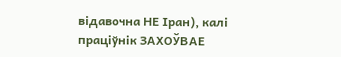відавочна НЕ Іран), калі праціўнік ЗАХОЎВАЕ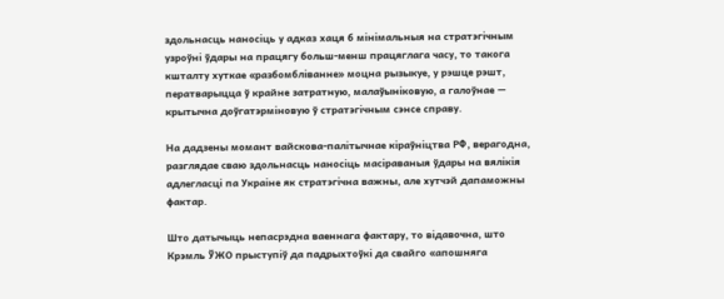здольнасць наносіць у адказ хаця б мінімальныя на стратэгічным узроўні ўдары на працягу больш-менш працяглага часу, то такога кшталту хуткае «разбомбліванне» моцна рызыкуе, у рэшце рэшт, ператварыцца ў крайне затратную, малаўыніковую, а галоўнае — крытычна доўгатэрміновую ў стратэгічным сэнсе справу.

На дадзены момант вайскова-палітычнае кіраўніцтва РФ, верагодна, разглядае сваю здольнасць наносіць масіраваныя ўдары на вялікія адлегласці па Украіне як стратэгічна важны, але хутчэй дапаможны фактар.

Што датычыць непасрэдна ваеннага фактару, то відавочна, што Крэмль ЎЖО прыступіў да падрыхтоўкі да свайго «апошняга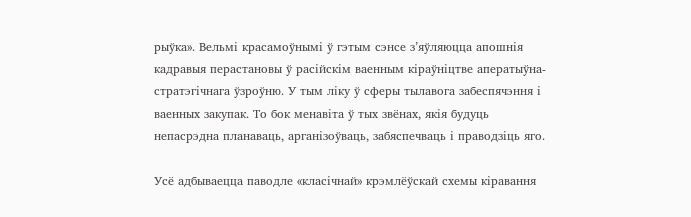рыўка». Вельмі красамоўнымі ў гэтым сэнсе з’яўляюцца апошнія кадравыя перастановы ў расійскім ваенным кіраўніцтве аператыўна-стратэгічнага ўзроўню. У тым ліку ў сферы тылавога забеспячэння і ваенных закупак. То бок менавіта ў тых звёнах, якія будуць непасрэдна планаваць, арганізоўваць, забяспечваць і праводзіць яго.

Усё адбываецца паводле «класічнай» крэмлёўскай схемы кіравання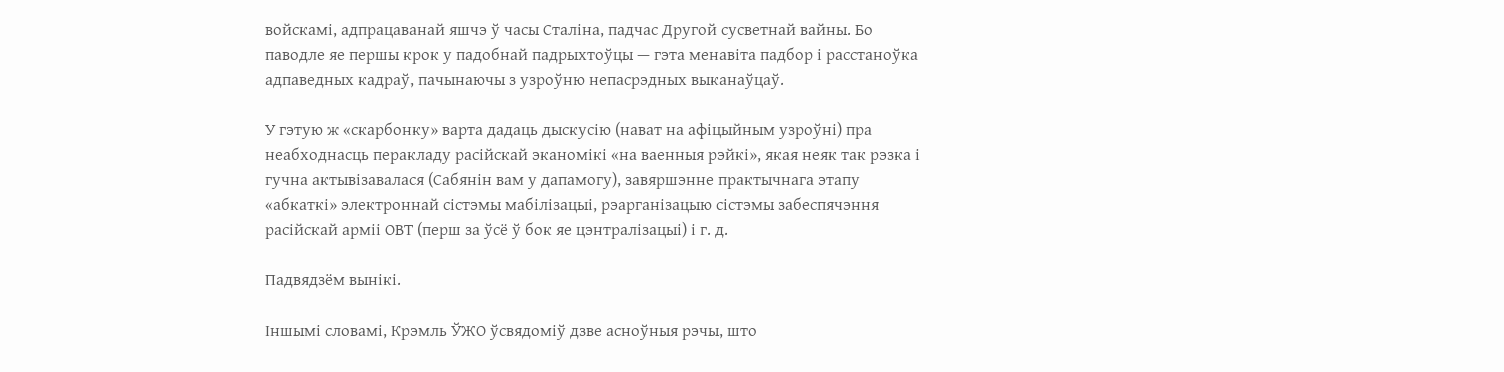войскамі, адпрацаванай яшчэ ў часы Сталіна, падчас Другой сусветнай вайны. Бо паводле яе першы крок у падобнай падрыхтоўцы — гэта менавіта падбор і расстаноўка адпаведных кадраў, пачынаючы з узроўню непасрэдных выканаўцаў.

У гэтую ж «скарбонку» варта дадаць дыскусію (нават на афіцыйным узроўні) пра неабходнасць перакладу расійскай эканомікі «на ваенныя рэйкі», якая неяк так рэзка і гучна актывізавалася (Сабянін вам у дапамогу), завяршэнне практычнага этапу «абкаткі» электроннай сістэмы мабілізацыі, рэарганізацыю сістэмы забеспячэння расійскай арміі ОВТ (перш за ўсё ў бок яе цэнтралізацыі) і г. д.

Падвядзём вынікі.

Іншымі словамі, Крэмль ЎЖО ўсвядоміў дзве асноўныя рэчы, што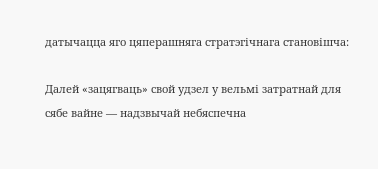датычацца яго цяперашняга стратэгічнага становішча:

Далей «зацягваць» свой удзел у вельмі затратнай для сябе вайне — надзвычай небяспечна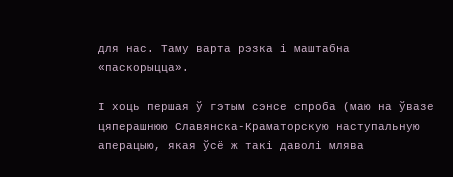для нас. Таму варта рэзка і маштабна «паскорыцца».

І хоць першая ў гэтым сэнсе спроба (маю на ўвазе цяперашнюю Славянска-Краматорскую наступальную аперацыю, якая ўсё ж такі даволі млява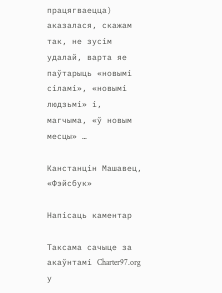працягваецца) аказалася, скажам так, не зусім удалай, варта яе паўтарыць «новымі сіламі», «новымі людзьмі» і, магчыма, «ў новым месцы» …

Канстанцін Машавец, «Фэйсбук»

Напісаць каментар

Таксама сачыце за акаўнтамі Charter97.org у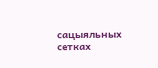сацыяльных сетках